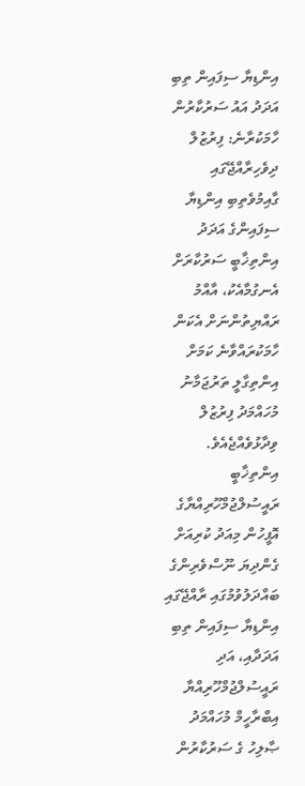އިންޑިޔާ ސިފައިން ތިބި އަދަދު އައު ސަރުކާރުން ހާމަކުރާނެ: ފިރުޒުލް
ދިވެހިރާއްޖޭގައި ގާއިމުވެތިބި އިންޑިޔާ ސިފައިންގެ އަދަދު އިންތިޚާބީ ސަރުކާރަށް އެނގުމާއެކު، އާއްމު ރައްޔިތުންނަށް އެކަން ހާމަކުރައްވާނެ ކަމަށް އިންތިގާލީ ތަރުޖަމާނު މުހައްމަދު ފިރުޒުލް ވިދާޅުވެއްޖެއެވެ.
އިންތިޚާބީ ރައީސުލްޖުމްހޫރިއްޔާގެ އޮފީހުން މިއަދު ކުރިއަށް ގެންދިޔަ ނޫސްވެރިންގެ ބައްދަލުވުމުގައި ރާއްޖޭގައި އިންޑިޔާ ސިފައިން ތިބި އަދަދާއި، އަދި ރައީސުލްޖުމްހޫރިއްޔާ އިބްރާހީމް މުހައްމަދު ޞާލިހު ގެ ސަރުކާރުން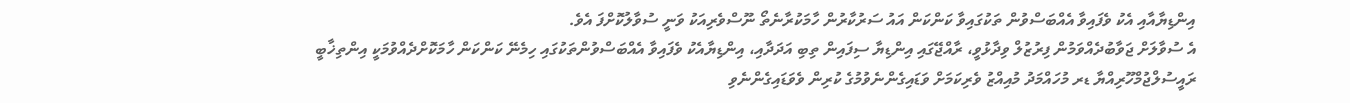އިންޑިޔާއާއި އެކު ވެފައިވާ އެއްބަސްވުން ތަކުގައިވާ ކަންކަން އައު ސަރުކާރުން ހާމަކުރާނެތޯ ނޫސްވެރިއަކު ވަނީ ސުވާލުކޮށްފަ އެވެ.
އެ ސުވާލަށް ޖަވާބުދެއްވަމުން ފިރުޒުލް ވިދާޅުވީ، ރާއްޖޭގައި އިންޑިޔާ ސިފައިން ތިބި އަދަދާއި، އިންޑިޔާއެކު ވެފައިވާ އެއްބަސްވުންތަކުގައި ހިމެނޭ ކަންކަން ހާމަކޮށްދެއްވުމަކީ އިންތިޚާބީ ރައީސުލްޖުމްހޫރިއްޔާ ޑރ މުހައްމަދު މުއިއްޒު ވެރިކަމަށް ވަޑައިގެންނެވުމުގެ ކުރިން ވެވަޑައިގެންނެވި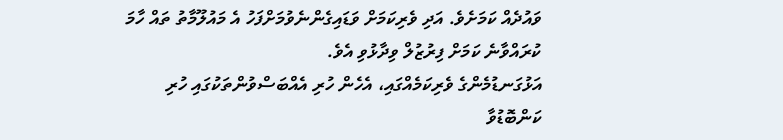ވައުދެއް ކަމަށެވެ. އަދި ވެރިކަމަށް ވަޑައިގެންނެވުމަށްފަހު އެ މައުލޫމާތު ތައް ހާމަ ކުރައްވާނެ ކަމަށް ފިރުޒުލް ވިދާޅުވި އެވެ.
އަޅުގަނޑުމެންގެ ވެރިކަމެއްގައި، އެހެން ހުރި އެއްބަސްވުންތަކުގައި ހުރި ކަންބޮޑުވާ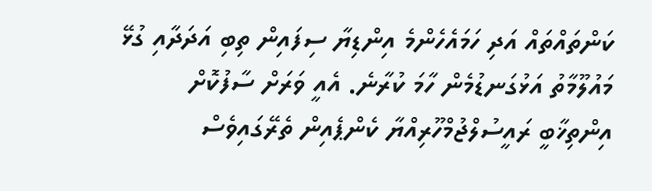ކަންތައްތައް އަދި ހަމައެހެންމެ އިންޑިޔާ ސިފައިން ތިބި އަދަދާއި ގުޅޭ މައުލޫމާތު އަޅުގަނޑުމެން ހާމަ ކުރާނެ. އެއީ ވަރަށް ސާފުކޮށް އިންތިޚާބީ ރައީސުލްޖުމްހޫރިއްޔާ ކެންޕެއިން ތެރޭގައިވެސް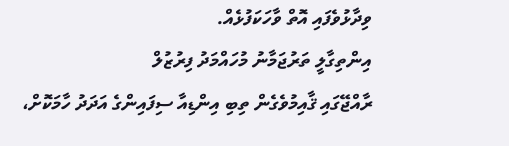ވިދާޅުވެފައި އޮތް ވާހަކަފުޅެއް.
އިންތިގާލީ ތަރުޖަމާނު މުހައްމަދު ފިރުޒުލް
ރާއްޖޭގައި ޤާއިމުވެގެން ތިބި އިންޑިއާ ސިފައިންގެ އަދަދު ހާމަކޮށް،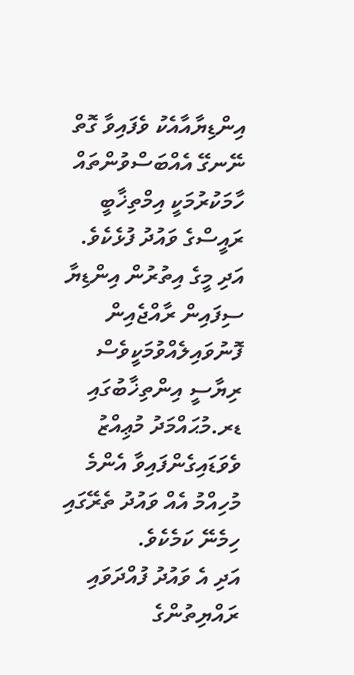އިންޑިޔާއާއެކު ވެފައިވާ ގޮތް ނޭނގޭ އެއްބަސްވުންތައް ހާމަކުރުމަކީ އިމްތިޚާބީ ރައީސްގެ ވައުދު ފުޅެކެވެ.
އަދި މީގެ އިތުރުން އިންޑިޔާ ސިފައިން ރާއްޖެއިން ފޮނުވައިލެއްވުމަކީވެސް ރިޔާސީ އިންތިޚާބުގައި ޑރ.މުޙައްމަދު މުޢިއްޒު ވެވަޑައިގެންފައިވާ އެންމެ މުހިއްމު އެއް ވައުދު ތެރޭގައި ހިމެނޭ ކަމެކެވެ.
އަދި އެ ވައުދު ފުއްދަވައި ރައްޔިތުންގެ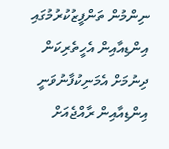ނިންމުން ތަންފީޒުކުރުމުގައި އިންޑިއާއިން އެހީތެރިކަން ދިނުމަށް އެމަނިކުފާނުވަނީ އިންޑިއާއިން ރާއްޖެއަށް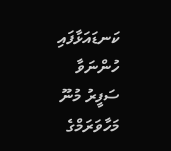ކަނޑައަޅާފައި ހުންނަވާ ސަފީރު މުނޫ މަހާވަރަމްގެ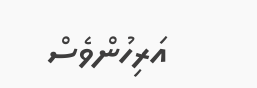އަރިހުންވެސް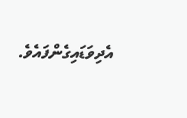އެދިވަޑައިގެންފައެވެ.